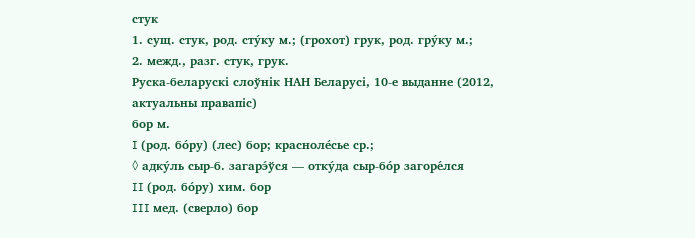стук
1. сущ. стук, род. сту́ку м.; (грохот) грук, род. гру́ку м.;
2. межд., разг. стук, грук.
Руска-беларускі слоўнік НАН Беларусі, 10-е выданне (2012, актуальны правапіс)
бор м.
I (род. бо́ру) (лес) бор; красноле́сье ср.;
◊ адку́ль сыр-б. загарэ́ўся — отку́да сыр-бо́р загоре́лся
II (род. бо́ру) хим. бор
III мед. (сверло) бор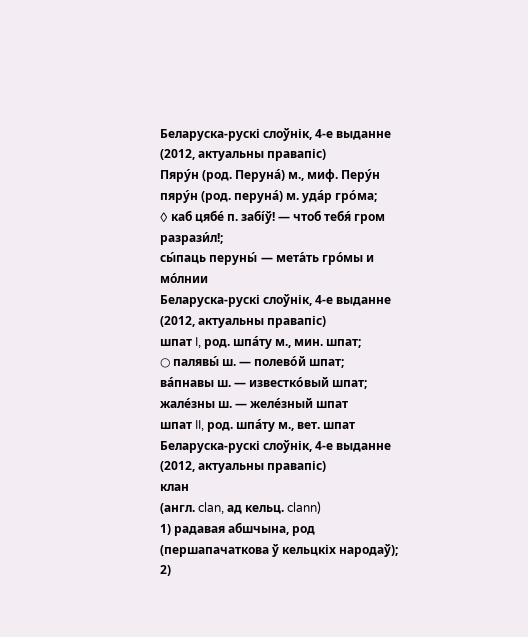Беларуска-рускі слоўнік, 4-е выданне (2012, актуальны правапіс)
Пяру́н (род. Перуна́) м., миф. Перу́н
пяру́н (род. перуна́) м. уда́р гро́ма;
◊ каб цябе́ п. забі́ў! — чтоб тебя́ гром разрази́л!;
сы́паць перуны́ — мета́ть гро́мы и мо́лнии
Беларуска-рускі слоўнік, 4-е выданне (2012, актуальны правапіс)
шпат I, род. шпа́ту м., мин. шпат;
○ палявы́ ш. — полево́й шпат;
ва́пнавы ш. — известко́вый шпат;
жале́зны ш. — желе́зный шпат
шпат II, род. шпа́ту м., вет. шпат
Беларуска-рускі слоўнік, 4-е выданне (2012, актуальны правапіс)
клан
(англ. clan, ад кельц. clann)
1) радавая абшчына, род (першапачаткова ў кельцкіх народаў);
2)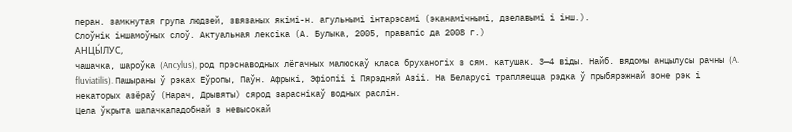перан. замкнутая група людзей, звязаных якімі-н. агульнымі інтарэсамі (эканамічнымі, дзелавымі і інш.).
Слоўнік іншамоўных слоў. Актуальная лексіка (А. Булыка, 2005, правапіс да 2008 г.)
АНЦЫ́ЛУС,
чашачка, шароўка (Ancylus), род прэснаводных лёгачных малюскаў класа бруханогіх з сям. катушак. 3—4 віды. Найб. вядомы анцылусы рачны (A. fluviatilis). Пашыраны ў рэках Еўропы, Паўн. Афрыкі, Эфіопіі і Пярэдняй Азіі. На Беларусі трапляецца рэдка ў прыбярэжнай зоне рэк і некаторых азёраў (Нарач, Дрывяты) сярод зараснікаў водных раслін.
Цела ўкрыта шапачкападобнай з невысокай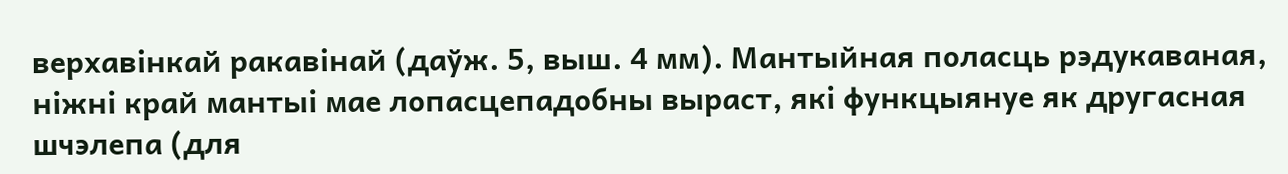верхавінкай ракавінай (даўж. 5, выш. 4 мм). Мантыйная поласць рэдукаваная, ніжні край мантыі мае лопасцепадобны выраст, які функцыянуе як другасная шчэлепа (для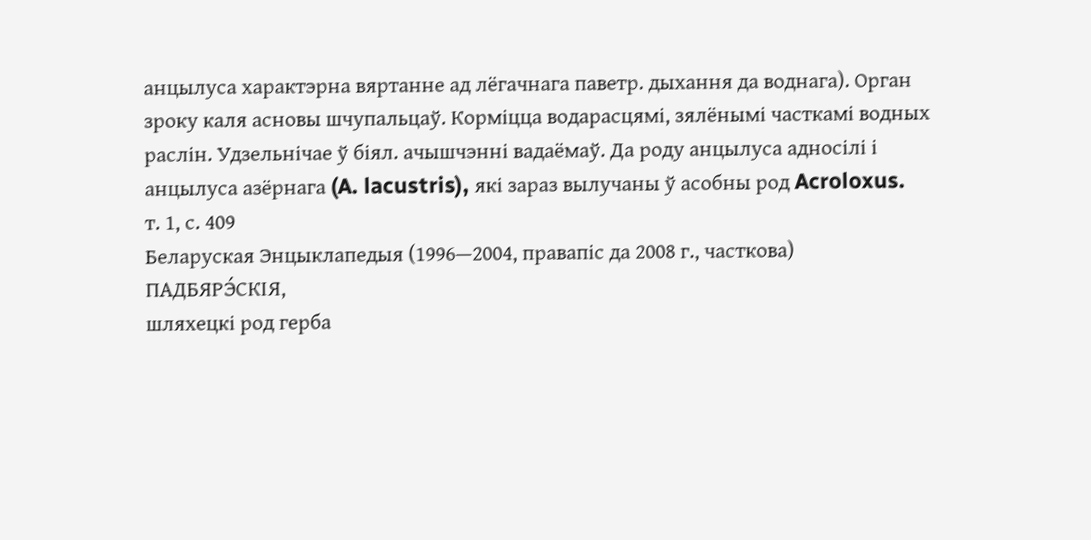анцылуса характэрна вяртанне ад лёгачнага паветр. дыхання да воднага). Орган зроку каля асновы шчупальцаў. Корміцца водарасцямі, зялёнымі часткамі водных раслін. Удзельнічае ў біял. ачышчэнні вадаёмаў. Да роду анцылуса адносілі і анцылуса азёрнага (A. lacustris), які зараз вылучаны ў асобны род Acroloxus.
т. 1, с. 409
Беларуская Энцыклапедыя (1996—2004, правапіс да 2008 г., часткова)
ПАДБЯРЭ́СКІЯ,
шляхецкі род герба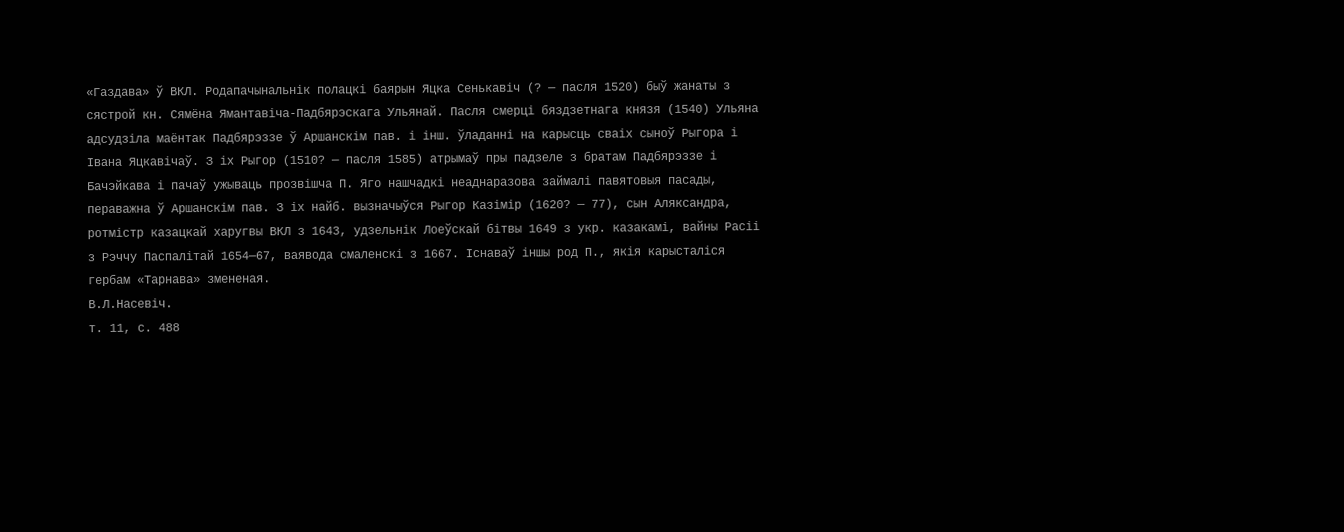«Газдава» ў ВКЛ. Родапачынальнік полацкі баярын Яцка Сенькавіч (? — пасля 1520) быў жанаты з сястрой кн. Сямёна Ямантавіча-Падбярэскага Ульянай. Пасля смерці бяздзетнага князя (1540) Ульяна адсудзіла маёнтак Падбярэззе ў Аршанскім пав. і інш. ўладанні на карысць сваіх сыноў Рыгора і Івана Яцкавічаў. З іх Рыгор (1510? — пасля 1585) атрымаў пры падзеле з братам Падбярэззе і Бачэйкава і пачаў ужываць прозвішча П. Яго нашчадкі неаднаразова займалі павятовыя пасады, пераважна ў Аршанскім пав. З іх найб. вызначыўся Рыгор Казімір (1620? — 77), сын Аляксандра, ротмістр казацкай харугвы ВКЛ з 1643, удзельнік Лоеўскай бітвы 1649 з укр. казакамі, вайны Расіі з Рэччу Паспалітай 1654—67, ваявода смаленскі з 1667. Існаваў іншы род П., якія карысталіся гербам «Тарнава» змененая.
В.Л.Насевіч.
т. 11, с. 488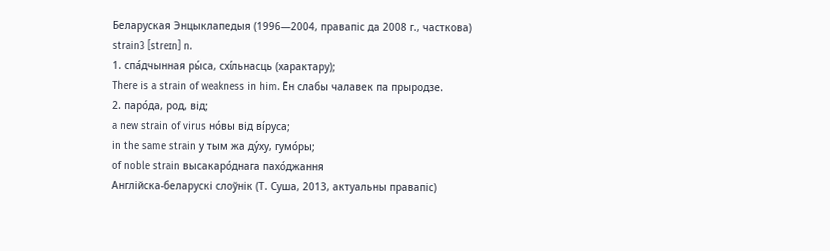Беларуская Энцыклапедыя (1996—2004, правапіс да 2008 г., часткова)
strain3 [streɪn] n.
1. спа́дчынная ры́са, схі́льнасць (характару);
There is a strain of weakness in him. Ён слабы чалавек па прыродзе.
2. паро́да, род, від;
a new strain of virus но́вы від ві́руса;
in the same strain у тым жа ду́ху, гумо́ры;
of noble strain высакаро́днага пахо́джання
Англійска-беларускі слоўнік (Т. Суша, 2013, актуальны правапіс)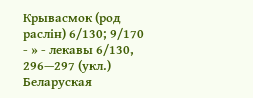Крывасмок (род раслін) 6/130; 9/170
- » - лекавы 6/130, 296—297 (укл.)
Беларуская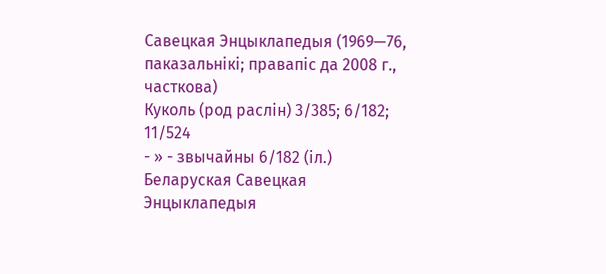Савецкая Энцыклапедыя (1969—76, паказальнікі; правапіс да 2008 г., часткова)
Куколь (род раслін) 3/385; 6/182; 11/524
- » - звычайны 6/182 (іл.)
Беларуская Савецкая Энцыклапедыя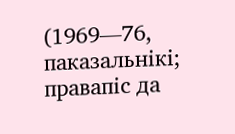(1969—76, паказальнікі; правапіс да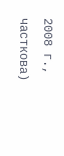2008 г., часткова)